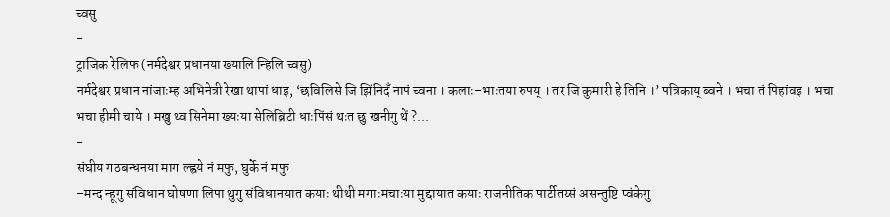च्वसु
-
ट्राजिक रेलिफ (नर्मदेश्वर प्रधानया ख्यालि न्हिलि च्वसु)
नर्मदेश्वर प्रधान नांजाःम्ह अभिनेत्री रेखा थापां धाइ, ‘छविलिसे जि झिंनिदँ नापं च्वना । कलाः–भाःतया रुपय् । तर जि कुमारी हे तिनि ।’ पत्रिकाय् ब्वने । भचा तं पिहांवइ । भचा भचा हीमी चाये । मखु थ्व सिनेमा ख्यःया सेलिब्रिटी धाःपिंसं थःत छु खनीगु थें ?...
-
संघीय गठबन्धनया माग ल्ह्वये नं मफु, घुर्के नं मफु
–मन्द न्हूगु संविधान घोषणा लिपा थुगु संविधानयात कयाः थीथी मगाःमचाःया मुद्दायात कयाः राजनीतिक पार्टीतय्सं असन्तुष्टि प्वंकेगु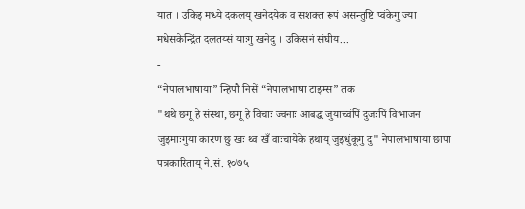यात । उकिइ मध्ये दकलय् खनेदयेक व सशक्त रूपं असन्तुष्टि प्वंकेगु ज्या मधेसकेन्द्रिंत दलतय्सं याःगु खनेदु । उकिसनं संघीय...
-
“नेपालभाषाया” न्हिपौ निसें “नेपालभाषा टाइम्स” तक
"थथे छगू हे संस्था, छगू हे विचाः ज्वनाः आबद्ध जुयाच्वंपिं दुजःपिं विभाजन जुइमाःगुया कारण छु खः थ्व खँ वाःचायेके हथाय् जुइधुंकूगु दु" नेपालभाषाया छापा पत्रकारिताय् ने.सं. १०७५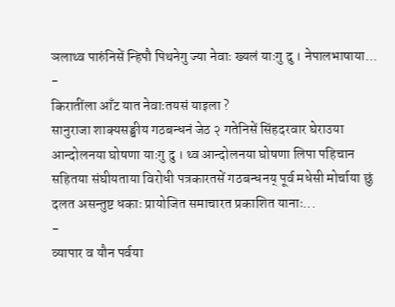ञलाथ्व पारुंनिसें न्हिपौ पिथनेगु ज्या नेवाः ख्यलं याःगु दु । नेपालभाषाया...
-
किरातींला आँट यात नेवाःतयसं याइला ?
सानुराजा शाक्यसङ्घीय गठबन्धनं जेठ २ गतेनिसें सिंहदरवार घेराउया आन्दोलनया घोषणा याःगु दु । थ्व आन्दोलनया घोषणा लिपा पहिचान सहितया संघीयताया विरोधी पत्रकारतसें गठबन्धनय् पूर्व मधेसी मोर्चाया छुं दलत असन्तुष्ट धकाः प्रायोजित समाचारत प्रकाशित यानाः...
-
व्यापार व यौन पर्वया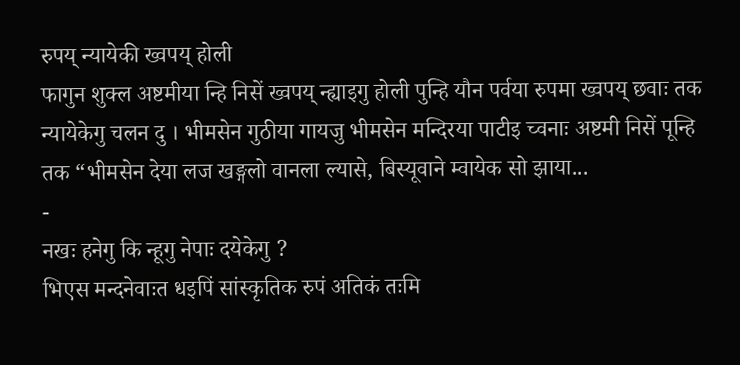रुपय् न्यायेकी ख्वपय् होली
फागुन शुक्ल अष्टमीया न्हि निसें ख्वपय् न्ह्याइगु होली पुन्हि यौन पर्वया रुपमा ख्वपय् छवाः तक न्यायेकेगु चलन दु । भीमसेन गुठीया गायजु भीमसेन मन्दिरया पाटीइ च्वनाः अष्टमी निसें पून्हि तक “भीमसेन देया लज खङ्गलो वानला ल्यासे, बिस्यूवाने म्वायेक सो झाया...
-
नखः हनेगु कि न्हूगु नेपाः दयेकेगु ?
भिएस मन्दनेवाःत धइपिं सांस्कृतिक रुपं अतिकं तःमि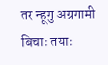तर न्हूगु अग्रगामी बिचाः तयाः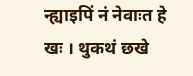न्ह्याइपिं नं नेवाःत हे खः । थुकथं छखे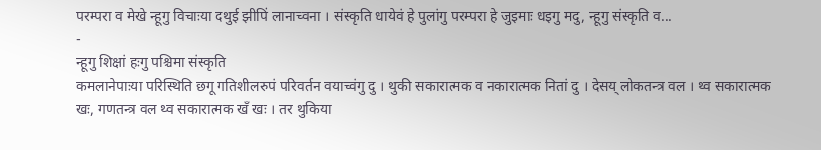परम्परा व मेखे न्हूगु विचाःया दथुई झीपिं लानाच्वना । संस्कृति धायेवं हे पुलांगु परम्परा हे जुइमाः धइगु मदु, न्हूगु संस्कृति व...
-
न्हूगु शिक्षां हःगु पश्चिमा संस्कृति
कमलानेपाःया परिस्थिति छगू गतिशीलरुपं परिवर्तन वयाच्वंगु दु । थुकी सकारात्मक व नकारात्मक नितां दु । देसय् लोकतन्त्र वल । थ्व सकारात्मक खः, गणतन्त्र वल थ्व सकारात्मक खँ खः । तर थुकिया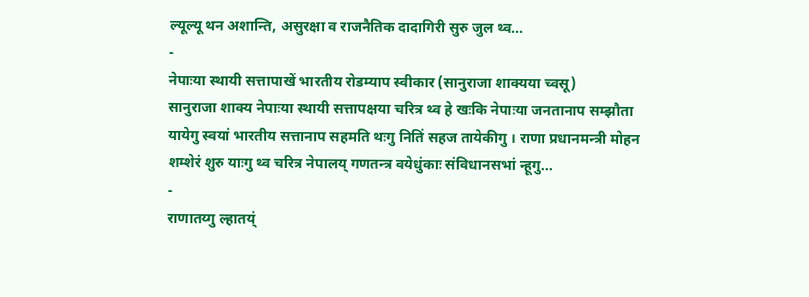ल्यूल्यू थन अशान्ति, असुरक्षा व राजनैतिक दादागिरी सुरु जुल थ्व...
-
नेपाःया स्थायी सत्तापाखें भारतीय रोडम्याप स्वीकार (सानुराजा शाक्यया च्वसू)
सानुराजा शाक्य नेपाःया स्थायी सत्तापक्षया चरित्र थ्व हे खःकि नेपाःया जनतानाप सम्झौता यायेगु स्वयां भारतीय सत्तानाप सहमति थःगु नितिं सहज तायेकीगु । राणा प्रधानमन्त्री मोहन शम्शेरं शुरु याःगु थ्व चरित्र नेपालय् गणतन्त्र वयेधुंकाः संविधानसभां न्हूगु...
-
राणातय्गु ल्हातय्ं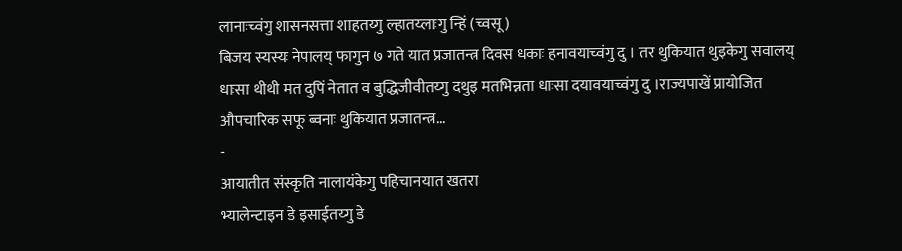लानाःच्वंगु शासनसत्ता शाहतय्गु ल्हातय्लाःगु न्हिं (च्वसू)
बिजय स्यस्यः नेपालय् फागुन ७ गते यात प्रजातन्त्र दिवस धकाः हनावयाच्वंगु दु । तर थुकियात थुइकेगु सवालय् धाःसा थीथी मत दुपिं नेतात व बुद्धिजीवीतय्गु दथुइ मतभिन्नता धाःसा दयावयाच्वंगु दु ।राज्यपाखें प्रायोजित औपचारिक सफू ब्वनाः थुकियात प्रजातन्त्र...
-
आयातीत संस्कृति नालायंकेगु पहिचानयात खतरा
भ्यालेन्टाइन डे इसाईतय्गु डे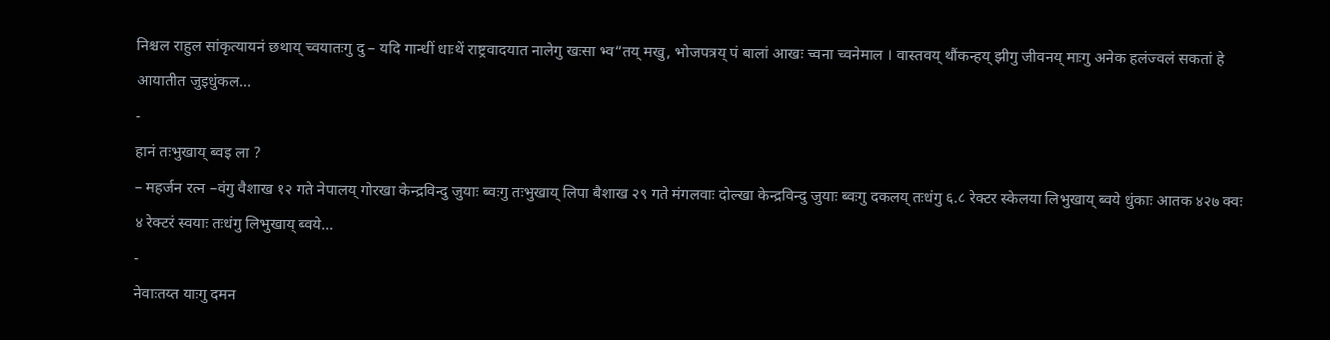निश्चल राहुल सांकृत्यायनं छथाय् च्वयातःगु दु – यदि गान्धीं धाःथें राष्ट्रवादयात नालेगु खःसा भ्व“तय् मखु, भोजपत्रय् पं बालां आखः च्वना च्वनेमाल । वास्तवय् थौंकन्हय् झीगु जीवनय् माःगु अनेक हलंज्वलं सकतां हे आयातीत जुइधुंकल...
-
हानं तःभुखाय् ब्वइ ला ?
– महर्जन रत्न –वंगु वैशाख १२ गते नेपालय् गोरखा केन्द्रविन्दु जुयाः ब्वःगु तःभुखाय् लिपा बैशाख २९ गते मंगलवाः दोल्खा केन्द्रविन्दु जुयाः ब्वःगु दकलय् तःधंगु ६.८ रेक्टर स्केलया लिभुखाय् ब्वये धुंकाः आतक ४२७ क्वः ४ रेक्टरं स्वयाः तःधंगु लिभुखाय् ब्वये...
-
नेवाःतय्त याःगु दमन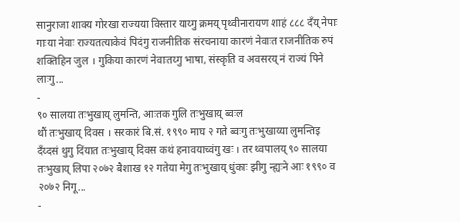सानुराजा शाक्य गोरखा राज्यया विस्तार याय्गु क्रमय् पृथ्वीनारायण शाहं ८८८ दँय् नेपाः गाःया नेवाः राज्यतत्याकेवं पिदंगु राजनीतिक संरचनाया कारणं नेवाःत राजनीतिक रुपं शक्तिहिन जुल । गुकिया कारणं नेवाःतय्गु भाषा, संस्कृति व अवसरय् नं राज्यं पिने लाःगु...
-
९० सालया तःभुखाय् लुमन्ति, आःतक गुलि तःभुखाय् ब्वःल
थौं तःभुखाय् दिवस । सरकारं बि.सं. १९९० माघ २ गते ब्वःगु तःभुखाय्या लुमन्तिइ दँय्दसं थुगु दिंयात तःभुखाय् दिवस कथं हनावयाच्वंगु खः । तर थ्वपालय् ९० सालया तःभुखाय् लिपा २०७२ बैशाख १२ गतेया मेगु तःभुखाय् धुंकाः झीगु न्ह्यःने आः १९९० व २०७२ निगू...
-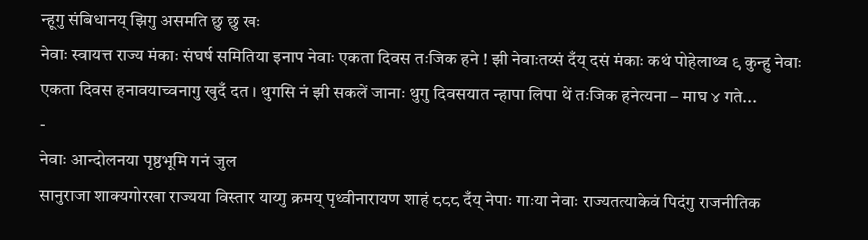न्हूगु संबिधानय् झिगु असमति छु छु खः
नेवाः स्वायत्त राज्य मंकाः संघर्ष समितिया इनाप नेवाः एकता दिवस तःजिक हने ! झी नेवाःतय्सं दँय् दसं मंकाः कथं पोहेलाथ्व ९ कुन्हु नेवाः एकता दिवस हनावयाच्वनागु खुदँ दत । थुगसि नं झी सकलें जानाः थुगु दिवसयात न्हापा लिपा थें तःजिक हनेत्यना – माघ ४ गते...
-
नेवाः आन्दोलनया पृष्ठभूमि गनं जुल
सानुराजा शाक्यगोरखा राज्यया विस्तार याय्गु क्रमय् पृथ्वीनारायण शाहं ८८८ दँय् नेपाः गाःया नेवाः राज्यतत्याकेवं पिदंगु राजनीतिक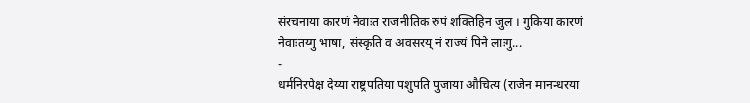संरचनाया कारणं नेवाःत राजनीतिक रुपं शक्तिहिन जुल । गुकिया कारणं नेवाःतय्गु भाषा, संस्कृति व अवसरय् नं राज्यं पिने लाःगु...
-
धर्मनिरपेक्ष देय्या राष्ट्रपतिया पशुपति पुजाया औचित्य (राजेन मानन्धरया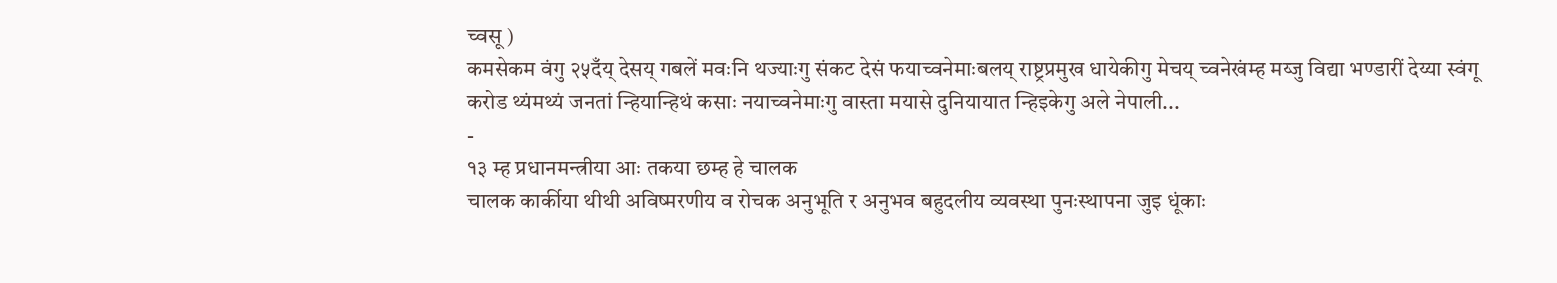च्वसू )
कमसेकम वंगु २५दँय् देसय् गबलें मवःनि थज्याःगु संकट देसं फयाच्वनेमाःबलय् राष्ट्रप्रमुख धायेकीगु मेचय् च्वनेखंम्ह मय्जु विद्या भण्डारीं देय्या स्वंगू करोड थ्यंमथ्यं जनतां न्हियान्हिथं कसाः नयाच्वनेमाःगु वास्ता मयासे दुनियायात न्हिइकेगु अले नेपाली...
-
१३ म्ह प्रधानमन्त्रीया आः तकया छम्ह हे चालक
चालक कार्कीया थीथी अविष्मरणीय व रोचक अनुभूति र अनुभव बहुदलीय व्यवस्था पुनःस्थापना जुइ धूंकाः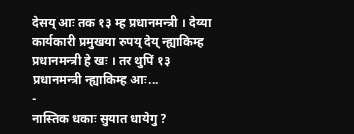देसय् आः तक १३ म्ह प्रधानमन्त्री । देय्या कार्यकारी प्रमुखया रुपय् देय् न्ह्याकिम्ह प्रधानमन्त्री हे खः । तर थुपिं १३ प्रधानमन्त्री न्ह्याकिम्ह आः...
-
नास्तिक धकाः सुयात धायेगु ?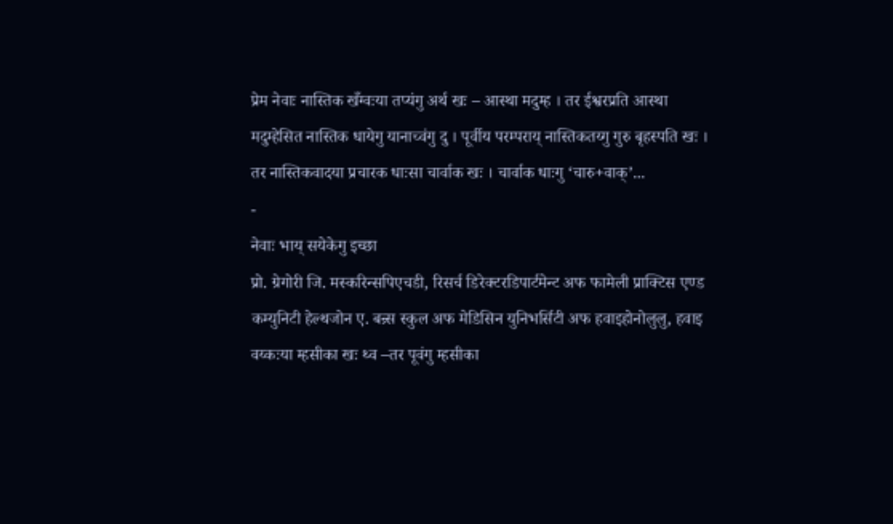प्रेम नेवाः नास्तिक खँग्वःया तप्यंगु अर्थ खः – आस्था मदुम्ह । तर ईश्वरप्रति आस्था मदुम्हेसित नास्तिक धायेगु यानाच्वंगु दु । पूर्वीय परम्पराय् नास्तिकतय्गु गुरु बृहस्पति खः । तर नास्तिकवादया प्रचारक धाःसा चार्वाक खः । चार्वाक धाःगु ‘चारु+वाक्’...
-
नेवाः भाय् सयेकेगु इच्छा
प्रो. ग्रेगोरी जि. मस्करिन्सपिएचडी, रिसर्च डिरेक्टरडिपार्टमेन्ट अफ फामेली प्राक्टिस एण्ड कम्युनिटी हेल्थजोन ए. बन्र्स स्कुल अफ मेडिसिन युनिभर्सिटी अफ हवाइहोनोलुलु, हवाइ वय्कःया म्हसीका खः थ्व –तर पूवंगु म्हसीका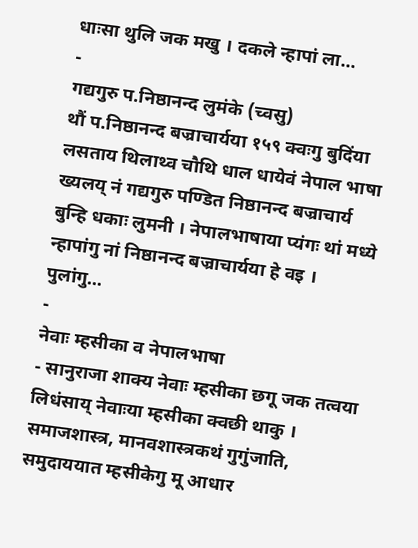धाःसा थुलि जक मखु । दकले न्हापां ला...
-
गद्यगुरु प.निष्ठानन्द लुमंके (च्वसु)
थौं प.निष्ठानन्द बज्राचार्यया १५९ क्वःगु बुदिंया लसताय थिलाथ्व चौथि धाल धायेवं नेपाल भाषा ख्यलय् नं गद्यगुरु पण्डित निष्ठानन्द बज्राचार्य बुन्हि धकाः लुमनी । नेपालभाषाया प्यंगः थां मध्ये न्हापांगु नां निष्ठानन्द बज्राचार्यया हे वइ । पुलांगु...
-
नेवाः म्हसीका व नेपालभाषा
- सानुराजा शाक्य नेवाः म्हसीका छगू जक तत्वया लिधंसाय् नेवाःया म्हसीका क्वछी थाकु । समाजशास्त्र, मानवशास्त्रकथं गुगुंजाति, समुदाययात म्हसीकेगु मू आधार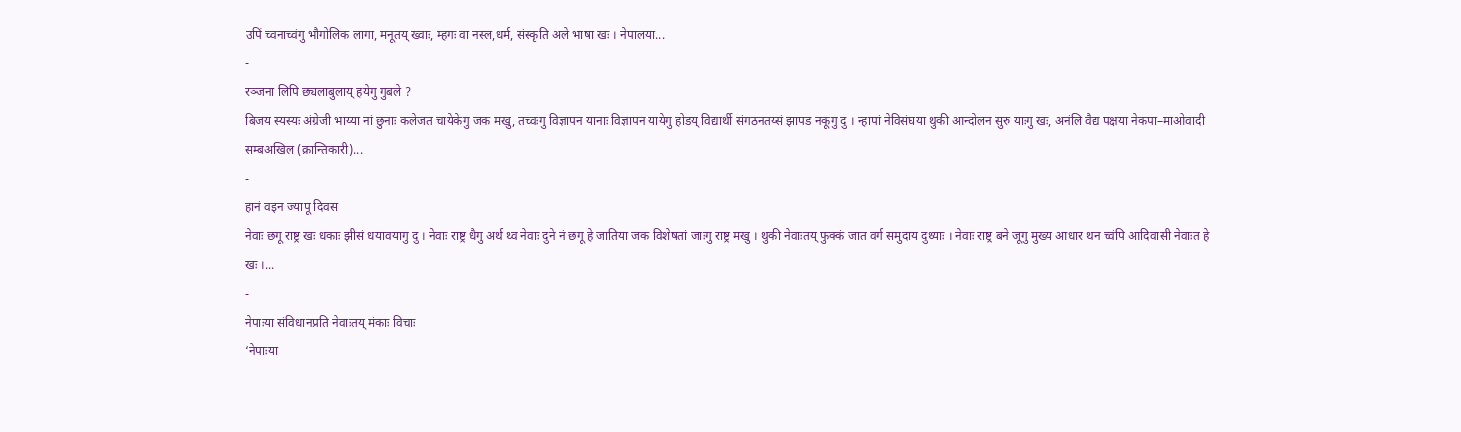उपिं च्वनाच्वंगु भौगोलिक लागा, मनूतय् ख्वाः, म्हगः वा नस्ल,धर्म, संस्कृति अले भाषा खः । नेपालया...
-
रञ्जना लिपि छ्यलाबुलाय् हयेगु गुबले ?
बिजय स्यस्यः अंग्रेजी भाय्या नां छुनाः कलेजत चायेकेगु जक मखु, तच्वःगु विज्ञापन यानाः विज्ञापन यायेगु होडय् विद्यार्थी संगठनतय्सं झापड नकूगु दु । न्हापां नेविसंघया थुकी आन्दोलन सुरु याःगु खः, अनंलि वैद्य पक्षया नेकपा–माओवादी सम्बअखिल (क्रान्तिकारी)...
-
हानं वइन ज्यापू दिवस
नेवाः छगू राष्ट्र खः धकाः झीसं धयावयागु दु । नेवाः राष्ट्र धैगु अर्थ थ्व नेवाः दुने नं छगू हे जातिया जक विशेषतां जाःगु राष्ट्र मखु । थुकी नेवाःतय् फुक्कं जात वर्ग समुदाय दुथ्याः । नेवाः राष्ट्र बने जूगु मुख्य आधार थन च्वंपि आदिवासी नेवाःत हे खः ।...
-
नेपाःया संविधानप्रति नेवाःतय् मंकाः विचाः
‘नेपाःया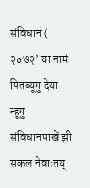संविधान ( २०७२’ या नामं पितब्यूगु देया न्हूगु संविधानपाखें झी सकल नेवाःतय्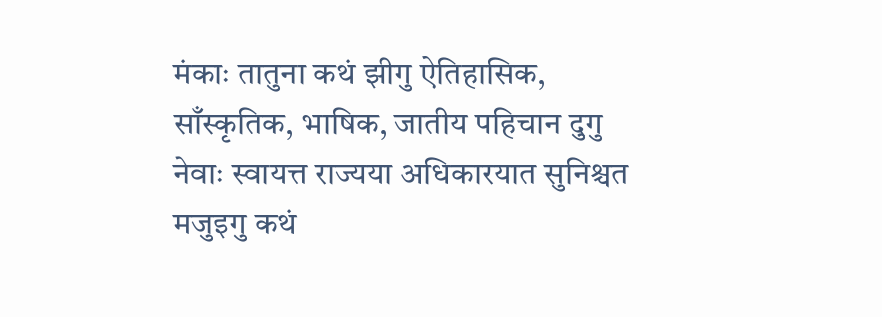मंकाः तातुना कथं झीगु ऐतिहासिक, साँस्कृतिक, भाषिक, जातीय पहिचान दुगु नेवाः स्वायत्त राज्यया अधिकारयात सुनिश्चत मजुइगु कथं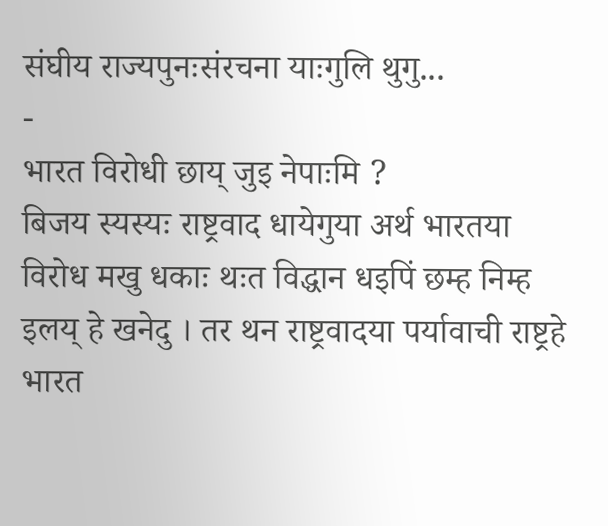संघीय राज्यपुनःसंरचना याःगुलि थुगु...
-
भारत विरोधी छाय् जुइ नेपाःमि ?
बिजय स्यस्यः राष्ट्रवाद धायेगुया अर्थ भारतया विरोध मखु धकाः थःत विद्धान धइपिं छम्ह निम्ह इलय् हे खनेदु । तर थन राष्ट्रवादया पर्यावाची राष्ट्रहे भारत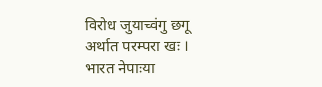विरोध जुयाच्वंगु छगू अर्थात परम्परा खः । भारत नेपाःया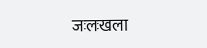जःलःखला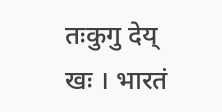तःकुगु देय् खः । भारतं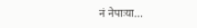नं नेपाःया...